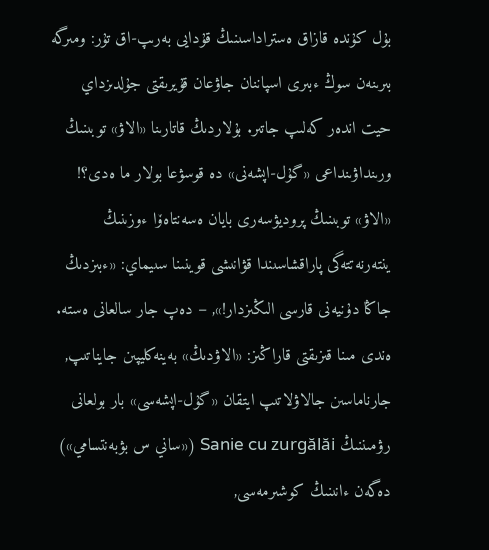بۇل كۇندە قازاق ەستراداسىنىڭ قۇدايى بەرىپ-اق تۇر: ومىرگە بىرىنەن سوڭ ءبىرى اسپاننان جاۋعان قۇيرىقتى جۇلدىزداي حيت اندەر كەلىپ جاتىر. بۇلاردىڭ قاتارىنا «الاۋ» توبىنىڭ ورىنداۋىنداعى «گۇل-اپشەنى» دە قوسۋعا بولار ما ەدى؟!
«الاۋ» توبىنىڭ پروديۋسەرى بايان ەسەنتاەۆا ءوزىنىڭ ينتەرنەتتەگى پاراقشاسىندا قۋانىشى قوينىنا سىيماي: «ءبىزدىڭ جاڭا دۇنيەنى قارسى الىڭىزدار!», – دەپ جار سالعانى ەستە.
ەندى مىنا قىزىقتى قاراڭىز: «الاۋدىڭ» بەينەكليپىن جايناتىپ, جارناماسىن جالاۋلاتىپ ايتقان «گۇل-اپشەسى» بار بولعانى رۋمىننىڭ Sanie cu zurgălăi («ساني س بۋبەنتسامي») دەگەن ءانىنىڭ كوشىرمەسى,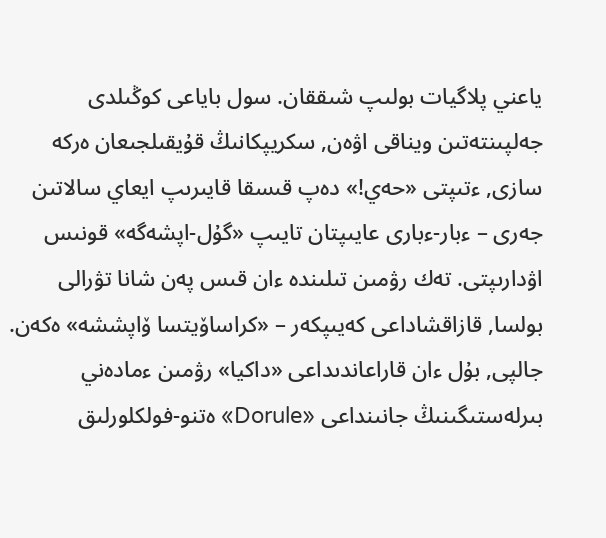ياعني پلاگيات بولىپ شىققان. سول باياعى كوڭىلدى جەلپىنتەتىن ويناقى اۋەن, سكريپكانىڭ قۇيقىلجىعان ەركە سازى, ءتىپتى «حەي!» دەپ قىسقا قايىرىپ ايعاي سالاتىن جەرى – ءبار-ءبارى عايىپتان تايىپ «گۇل-اپشەگە» قونىس اۋدارىپتى. تەك رۋمىن تىلىندە ءان قىس پەن شانا تۋرالى بولسا, قازاقشاداعى كەيىپكەر – «كراساۆيتسا ۆاپششە» ەكەن.
جالپى, بۇل ءان قاراعاندىداعى «داكيا» رۋمىن ءمادەني بىرلەستىگىنىڭ جانىنداعى «Dorule» ەتنو-فولكلورلىق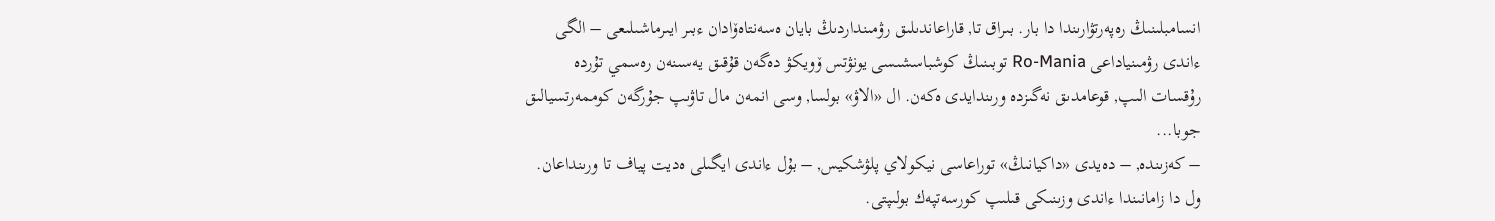انسامبلىنىڭ رەپەرتۋارىندا دا بار. بىراق تا, قاراعاندىلىق رۋمىنداردىڭ بايان ەسەنتاەۆادان ءبىر ايىرماشىلىعى – الگى ءاندى رۋمىنياداعى Ro-Mania توبىنىڭ كوشباسشىسى يونۋتس ۆويكۋ دەگەن قۇقىق يەسىنەن رەسمي تۇردە رۇقسات الىپ, قوعامدىق نەگىزدە ورىندايدى ەكەن. ال «الاۋ» بولسا, وسى انمەن مال تاۋىپ جۇرگەن كوممەرتسيالىق جوبا...
– كەزىندە, – دەيدى «داكيانىڭ» توراعاسى نيكولاي پلۋشكيس, – بۇل ءاندى ايگىلى ەديت پياف تا ورىنداعان. ول دا زامانىندا ءاندى وزىنىكى قىلىپ كورسەتپەك بولىپتى.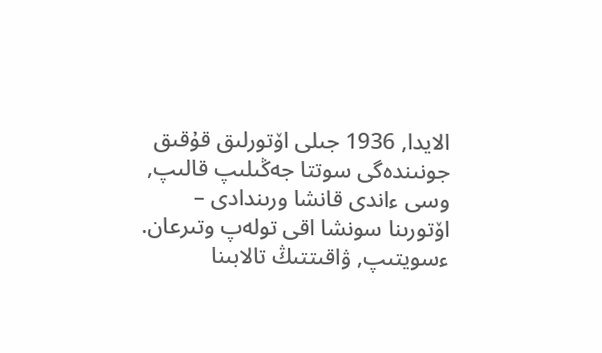الايدا, 1936 جىلى اۆتورلىق قۇقىق جونىندەگى سوتتا جەڭىلىپ قالىپ, وسى ءاندى قانشا ورىندادى – اۆتورىنا سونشا اقى تولەپ وتىرعان.
ءسويتىپ, ۋاقىتتىڭ تالابىنا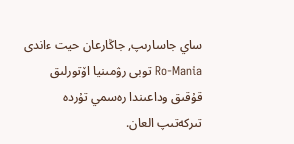ساي جاسارىپ, جاڭارعان حيت ءاندى Ro-Mania توبى رۋمىنيا اۆتورلىق قۇقىق وداعىندا رەسمي تۇردە تىركەتىپ العان.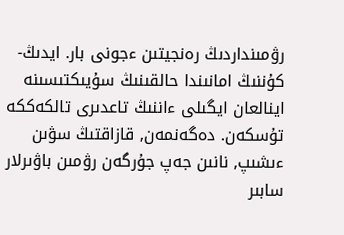رۋمىنداردىڭ رەنجيتىن ءجونى بار. ايدىڭ-كۇننىڭ امانىندا حالقىنىڭ سۇيىكتىسىنە اينالعان ايگىلى ءاننىڭ تاعدىرى تالكەككە تۇسكەن. دەگەنمەن, قازاقتىڭ سۋىن ءىشىپ, نانىن جەپ جۇرگەن رۋمىن باۋىرلار سابىر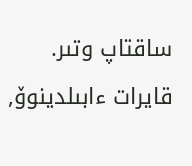ساقتاپ وتىر.
قايرات ءابىلدينوۆ,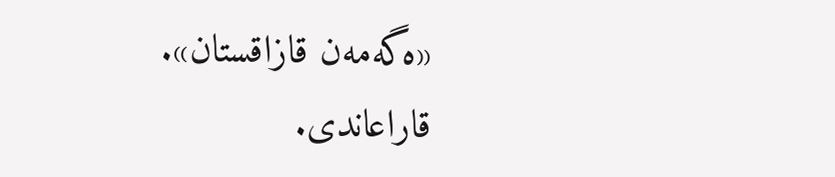«ەگەمەن قازاقستان».
قاراعاندى.